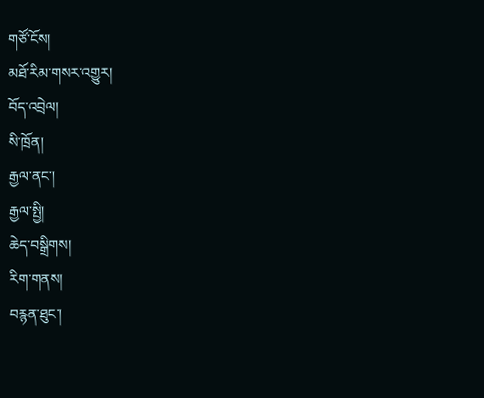གཙོ་ངོས།
མཐོ་རིམ་གསར་འགྱུར།
བོད་འབྲེལ།
སི་ཁྲོན།
རྒྱལ་ནང་།
རྒྱལ་སྤྱི།
ཆེད་བསྒྲིགས།
རིག་གནས།
བརྙན་ཐུང་།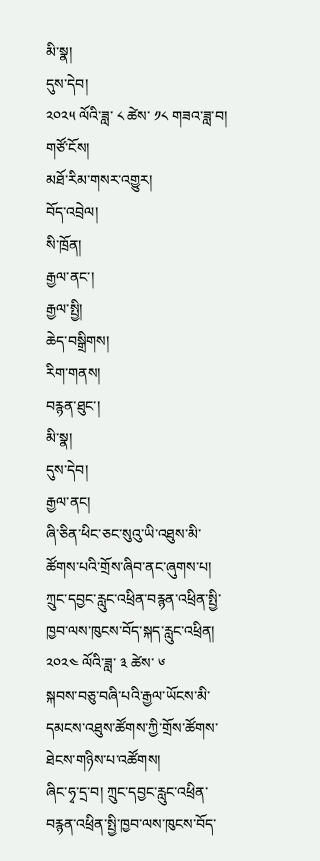མི་སྣ།
དུས་དེབ།
༢༠༢༥ ལོའི་ཟླ་ ༨ ཚེས་ ༡༨ གཟའ་ཟླ་བ།
གཙོ་ངོས།
མཐོ་རིམ་གསར་འགྱུར།
བོད་འབྲེལ།
སི་ཁྲོན།
རྒྱལ་ནང་།
རྒྱལ་སྤྱི།
ཆེད་བསྒྲིགས།
རིག་གནས།
བརྙན་ཐུང་།
མི་སྣ།
དུས་དེབ།
རྒྱལ་ནང།
ཞི་ཅིན་ཕིང་ཅང་སུའུ་ཡི་འཐུས་མི་ཚོགས་པའི་གྲོས་ཞིབ་ནང་ཞུགས་པ།
ཀྲུང་དབྱང་རླུང་འཕྲིན་བརྙན་འཕྲིན་སྤྱི་ཁྱབ་ལས་ཁུངས་བོད་སྐད་རླུང་འཕྲིན།
༢༠༢༤ ལོའི་ཟླ་ ༣ ཚེས་ ༦
སྐབས་བཅུ་བཞི་པའི་རྒྱལ་ཡོངས་མི་དམངས་འཐུས་ཚོགས་ཀྱི་གྲོས་ཚོགས་ཐེངས་གཉིས་པ་འཚོགས།
ཞིང་ཧྭ་དྲ་བ། ཀྲུང་དབྱང་རླུང་འཕྲིན་བརྙན་འཕྲིན་སྤྱི་ཁྱབ་ལས་ཁུངས་བོད་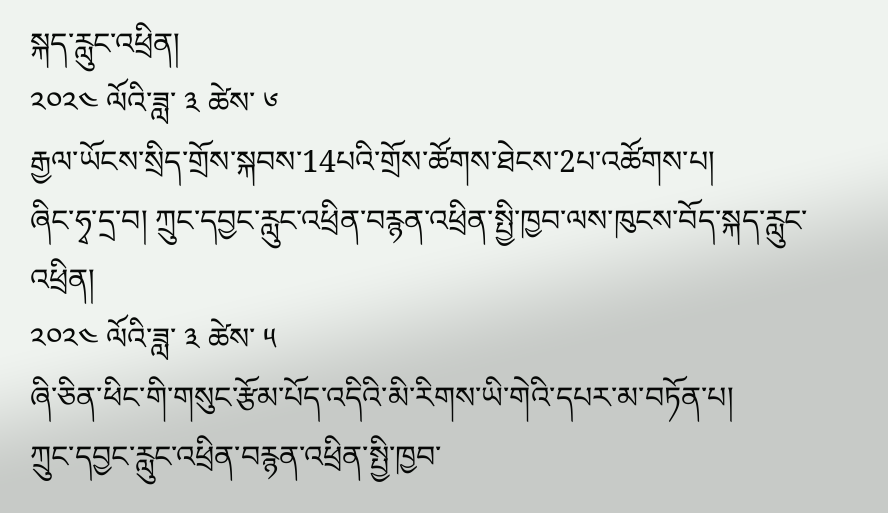སྐད་རླུང་འཕྲིན།
༢༠༢༤ ལོའི་ཟླ་ ༣ ཚེས་ ༦
རྒྱལ་ཡོངས་སྲིད་གྲོས་སྐབས་14པའི་གྲོས་ཚོགས་ཐེངས་2པ་འཚོགས་པ།
ཞིང་ཧྭ་དྲ་བ། ཀྲུང་དབྱང་རླུང་འཕྲིན་བརྙན་འཕྲིན་སྤྱི་ཁྱབ་ལས་ཁུངས་བོད་སྐད་རླུང་འཕྲིན།
༢༠༢༤ ལོའི་ཟླ་ ༣ ཚེས་ ༥
ཞི་ཅིན་ཕིང་གི་གསུང་རྩོམ་པོད་འདིའི་མི་རིགས་ཡི་གེའི་དཔར་མ་བཏོན་པ།
ཀྲུང་དབྱང་རླུང་འཕྲིན་བརྙན་འཕྲིན་སྤྱི་ཁྱབ་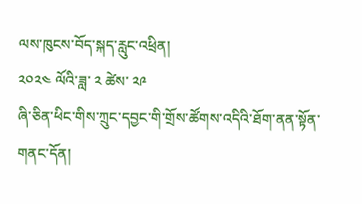ལས་ཁུངས་བོད་སྐད་རླུང་འཕྲིན།
༢༠༢༤ ལོའི་ཟླ་ ༢ ཚེས་ ༢༩
ཞི་ཅིན་ཕིང་གིས་ཀྲུང་དབྱང་གི་གྲོས་ཚོགས་འདིའི་ཐོག་ནན་སྟོན་གནང་དོན།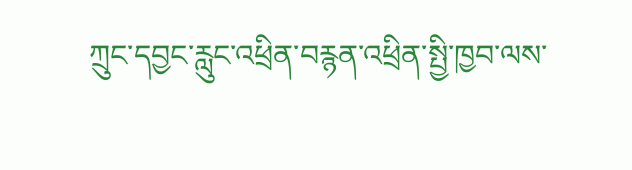ཀྲུང་དབྱང་རླུང་འཕྲིན་བརྙན་འཕྲིན་སྤྱི་ཁྱབ་ལས་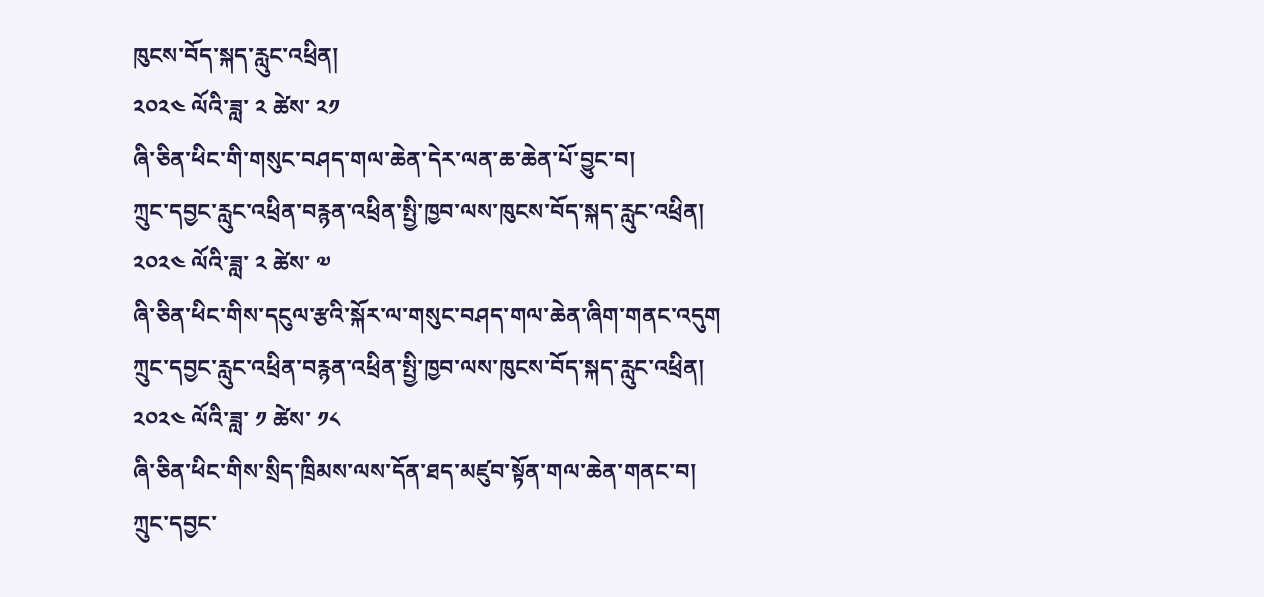ཁུངས་བོད་སྐད་རླུང་འཕྲིན།
༢༠༢༤ ལོའི་ཟླ་ ༢ ཚེས་ ༢༡
ཞི་ཅིན་ཕིང་གི་གསུང་བཤད་གལ་ཆེན་དེར་ལན་ཆ་ཆེན་པོ་བྱུང་བ།
ཀྲུང་དབྱང་རླུང་འཕྲིན་བརྙན་འཕྲིན་སྤྱི་ཁྱབ་ལས་ཁུངས་བོད་སྐད་རླུང་འཕྲིན།
༢༠༢༤ ལོའི་ཟླ་ ༢ ཚེས་ ༧
ཞི་ཅིན་ཕིང་གིས་དངུལ་རྩའི་སྐོར་ལ་གསུང་བཤད་གལ་ཆེན་ཞིག་གནང་འདུག
ཀྲུང་དབྱང་རླུང་འཕྲིན་བརྙན་འཕྲིན་སྤྱི་ཁྱབ་ལས་ཁུངས་བོད་སྐད་རླུང་འཕྲིན།
༢༠༢༤ ལོའི་ཟླ་ ༡ ཚེས་ ༡༨
ཞི་ཅིན་ཕིང་གིས་སྲིད་ཁྲིམས་ལས་དོན་ཐད་མཛུབ་སྟོན་གལ་ཆེན་གནང་བ།
ཀྲུང་དབྱང་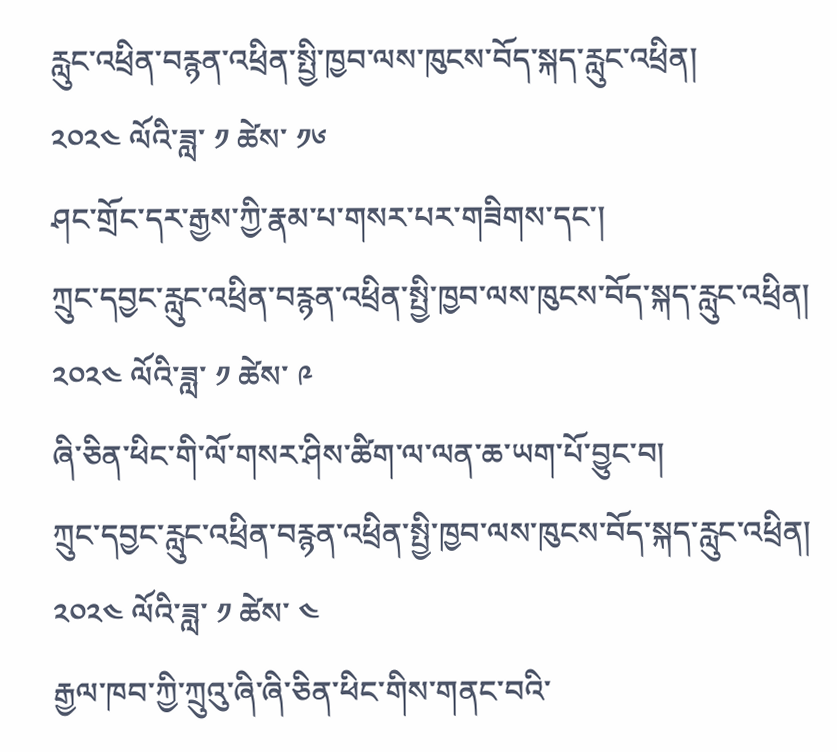རླུང་འཕྲིན་བརྙན་འཕྲིན་སྤྱི་ཁྱབ་ལས་ཁུངས་བོད་སྐད་རླུང་འཕྲིན།
༢༠༢༤ ལོའི་ཟླ་ ༡ ཚེས་ ༡༦
ཤང་གྲོང་དར་རྒྱས་ཀྱི་རྣམ་པ་གསར་པར་གཟིགས་དང་།
ཀྲུང་དབྱང་རླུང་འཕྲིན་བརྙན་འཕྲིན་སྤྱི་ཁྱབ་ལས་ཁུངས་བོད་སྐད་རླུང་འཕྲིན།
༢༠༢༤ ལོའི་ཟླ་ ༡ ཚེས་ ༩
ཞི་ཅིན་ཕིང་གི་ལོ་གསར་ཤིས་ཚིག་ལ་ལན་ཆ་ཡག་པོ་བྱུང་བ།
ཀྲུང་དབྱང་རླུང་འཕྲིན་བརྙན་འཕྲིན་སྤྱི་ཁྱབ་ལས་ཁུངས་བོད་སྐད་རླུང་འཕྲིན།
༢༠༢༤ ལོའི་ཟླ་ ༡ ཚེས་ ༤
རྒྱལ་ཁབ་ཀྱི་ཀྲུའུ་ཞི་ཞི་ཅིན་ཕིང་གིས་གནང་བའི་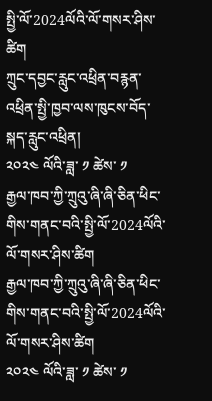སྤྱི་ལོ་2024ལོའི་ལོ་གསར་ཤིས་ཚིག
ཀྲུང་དབྱང་རླུང་འཕྲིན་བརྙན་འཕྲིན་སྤྱི་ཁྱབ་ལས་ཁུངས་བོད་སྐད་རླུང་འཕྲིན།
༢༠༢༤ ལོའི་ཟླ་ ༡ ཚེས་ ༡
རྒྱལ་ཁབ་ཀྱི་ཀྲུའུ་ཞི་ཞི་ཅིན་ཕིང་གིས་གནང་བའི་སྤྱི་ལོ་2024ལོའི་ལོ་གསར་ཤིས་ཚིག
རྒྱལ་ཁབ་ཀྱི་ཀྲུའུ་ཞི་ཞི་ཅིན་ཕིང་གིས་གནང་བའི་སྤྱི་ལོ་2024ལོའི་ལོ་གསར་ཤིས་ཚིག
༢༠༢༤ ལོའི་ཟླ་ ༡ ཚེས་ ༡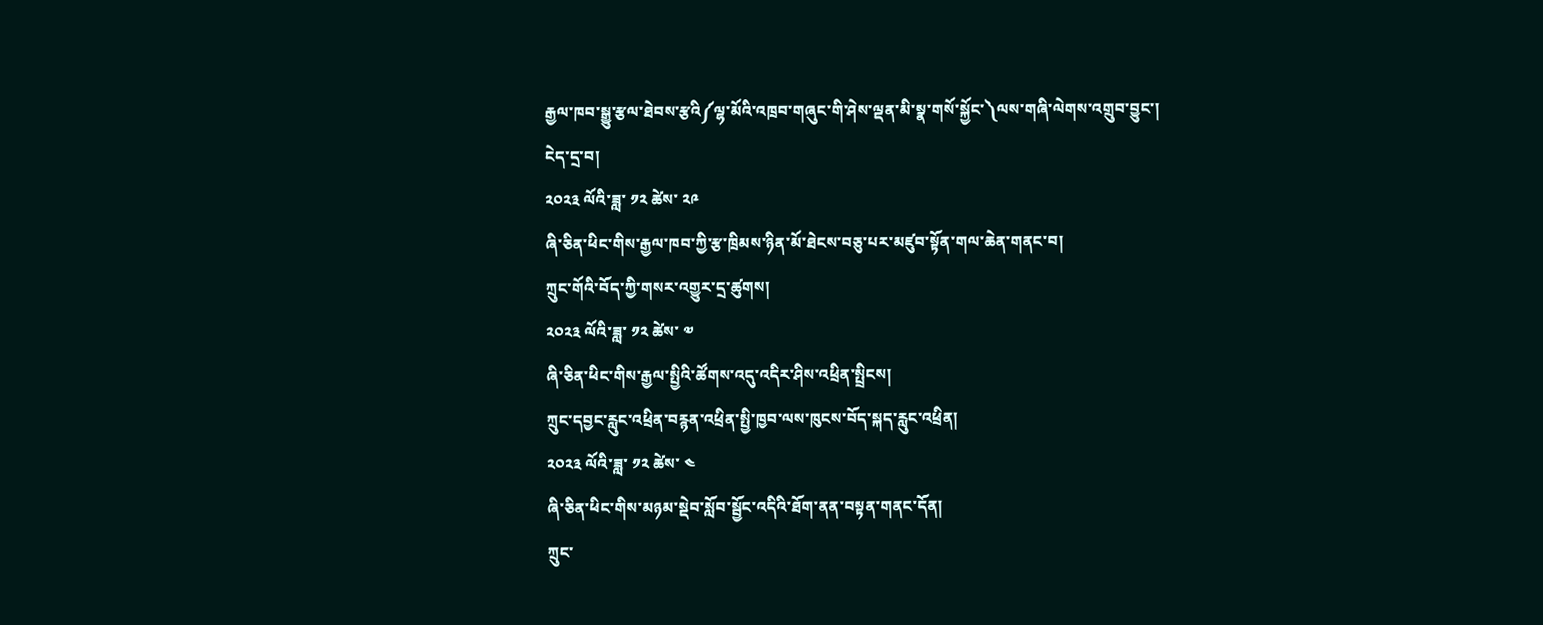རྒྱལ་ཁབ་སྒྱུ་རྩལ་ཐེབས་རྩའི༼ལྷ་མོའི་འཁྲབ་གཞུང་གི་ཤེས་ལྡན་མི་སྣ་གསོ་སྐྱོང་༽ལས་གཞི་ལེགས་འགྲུབ་བྱུང་།
ངེད་དྲ་བ།
༢༠༢༣ ལོའི་ཟླ་ ༡༢ ཚེས་ ༢༩
ཞི་ཅིན་ཕིང་གིས་རྒྱལ་ཁབ་ཀྱི་རྩ་ཁྲིམས་ཉིན་མོ་ཐེངས་བཅུ་པར་མཛུབ་སྟོན་གལ་ཆེན་གནང་བ།
ཀྲུང་གོའི་བོད་ཀྱི་གསར་འགྱུར་དྲ་ཚུགས།
༢༠༢༣ ལོའི་ཟླ་ ༡༢ ཚེས་ ༧
ཞི་ཅིན་ཕིང་གིས་རྒྱལ་སྤྱིའི་ཚོགས་འདུ་འདིར་ཤིས་འཕྲིན་སྤྲིངས།
ཀྲུང་དབྱང་རླུང་འཕྲིན་བརྙན་འཕྲིན་སྤྱི་ཁྱབ་ལས་ཁུངས་བོད་སྐད་རླུང་འཕྲིན།
༢༠༢༣ ལོའི་ཟླ་ ༡༢ ཚེས་ ༤
ཞི་ཅིན་ཕིང་གིས་མཉམ་སྡེབ་སློབ་སྦྱོང་འདིའི་ཐོག་ནན་བསྟན་གནང་དོན།
ཀྲུང་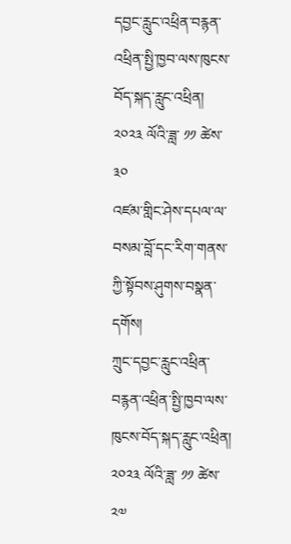དབྱང་རླུང་འཕྲིན་བརྙན་འཕྲིན་སྤྱི་ཁྱབ་ལས་ཁུངས་བོད་སྐད་རླུང་འཕྲིན།
༢༠༢༣ ལོའི་ཟླ་ ༡༡ ཚེས་ ༣༠
འཛམ་གླིང་ཤེས་དཔལ་ལ་བསམ་བློ་དང་རིག་གནས་ཀྱི་སྟོབས་ཤུགས་བསྣན་དགོས།
ཀྲུང་དབྱང་རླུང་འཕྲིན་བརྙན་འཕྲིན་སྤྱི་ཁྱབ་ལས་ཁུངས་བོད་སྐད་རླུང་འཕྲིན།
༢༠༢༣ ལོའི་ཟླ་ ༡༡ ཚེས་ ༢༧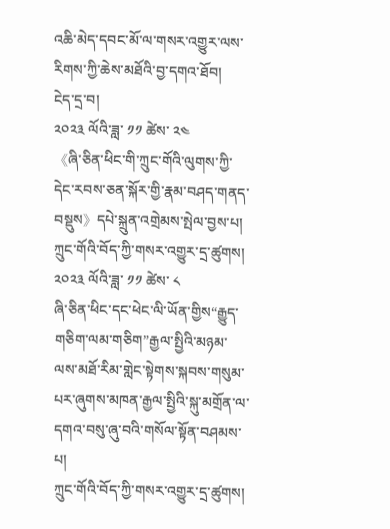འཆི་མེད་དབང་མོ་ལ་གསར་འགྱུར་ལས་རིགས་ཀྱི་ཆེས་མཐོའི་བྱ་དགའ་ཐོབ།
ངེད་དྲ་བ།
༢༠༢༣ ལོའི་ཟླ་ ༡༡ ཚེས་ ༢༤
《ཞི་ཅིན་ཕིང་གི་ཀྲུང་གོའི་ལུགས་ཀྱི་དེང་རབས་ཅན་སྐོར་གྱི་རྣམ་བཤད་གནད་བསྡུས》དཔེ་སྐྲུན་འགྲེམས་སྤེལ་བྱས་པ།
ཀྲུང་གོའི་བོད་ཀྱི་གསར་འགྱུར་དྲ་ཚུགས།
༢༠༢༣ ལོའི་ཟླ་ ༡༡ ཚེས་ ༨
ཞི་ཅིན་ཕིང་དང་ཕེང་ལི་ཡོན་གྱིས“རྒྱུད་གཅིག་ལམ་གཅིག”རྒྱལ་སྤྱིའི་མཉམ་ལས་མཐོ་རིམ་གླེང་སྟེགས་སྐབས་གསུམ་པར་ཞུགས་མཁན་རྒྱལ་སྤྱིའི་སྐུ་མགྲོན་ལ་དགའ་བསུ་ཞུ་བའི་གསོལ་སྟོན་བཤམས་པ།
ཀྲུང་གོའི་བོད་ཀྱི་གསར་འགྱུར་དྲ་ཚུགས།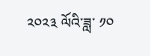༢༠༢༣ ལོའི་ཟླ་ ༡༠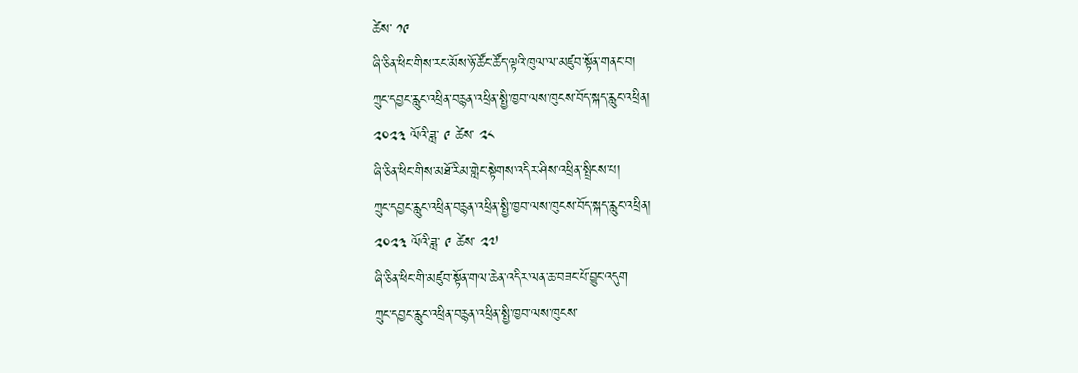ཚེས་ ༡༩
ཞི་ཅིན་ཕིང་གིས་རང་མོས་ཉོ་ཚོང་ཚོད་ལྟའི་ཁུལ་ལ་མཛུབ་སྟོན་གནང་བ།
ཀྲུང་དབྱང་རླུང་འཕྲིན་བརྙན་འཕྲིན་སྤྱི་ཁྱབ་ལས་ཁུངས་བོད་སྐད་རླུང་འཕྲིན།
༢༠༢༣ ལོའི་ཟླ་ ༩ ཚེས་ ༢༨
ཞི་ཅིན་ཕིང་གིས་མཐོ་རིམ་གླེང་སྟེགས་འདིར་ཤིས་འཕྲིན་སྤྲིངས་པ།
ཀྲུང་དབྱང་རླུང་འཕྲིན་བརྙན་འཕྲིན་སྤྱི་ཁྱབ་ལས་ཁུངས་བོད་སྐད་རླུང་འཕྲིན།
༢༠༢༣ ལོའི་ཟླ་ ༩ ཚེས་ ༢༧
ཞི་ཅིན་ཕིང་གི་མཛུབ་སྟོན་གལ་ཆེན་འདིར་ལན་ཆ་བཟང་པོ་བྱུང་འདུག
ཀྲུང་དབྱང་རླུང་འཕྲིན་བརྙན་འཕྲིན་སྤྱི་ཁྱབ་ལས་ཁུངས་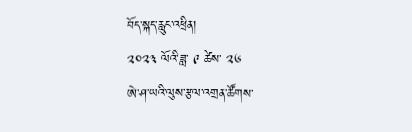བོད་སྐད་རླུང་འཕྲིན།
༢༠༢༣ ལོའི་ཟླ་ ༩ ཚེས་ ༢༦
ཨེ་ཤ་ཡའི་ལུས་རྩལ་འགྲན་ཚོགས་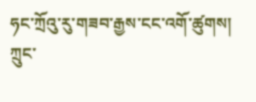ཧང་ཀྲོའུ་རུ་གཟབ་རྒྱས་ངང་འགོ་ཚུགས།
ཀྲུང་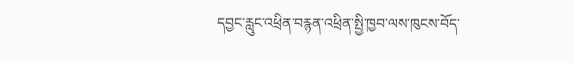དབྱང་རླུང་འཕྲིན་བརྙན་འཕྲིན་སྤྱི་ཁྱབ་ལས་ཁུངས་བོད་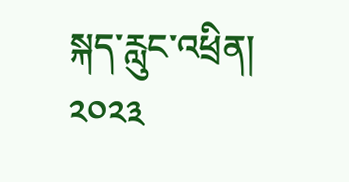སྐད་རླུང་འཕྲིན།
༢༠༢༣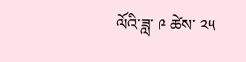ལོའི་ཟླ་ ༩ ཚེས་ ༢༥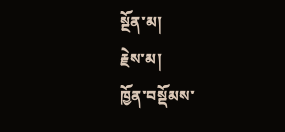སྔོན་མ།
རྗེས་མ།
ཁྱོན་བསྡོམས་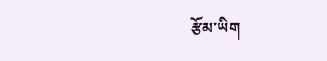རྩོམ་ཡིག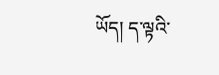ཡོད། ད་ལྟའི་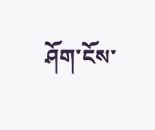ཤོག་ངོས་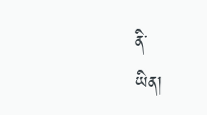ནི་
ཡིན།